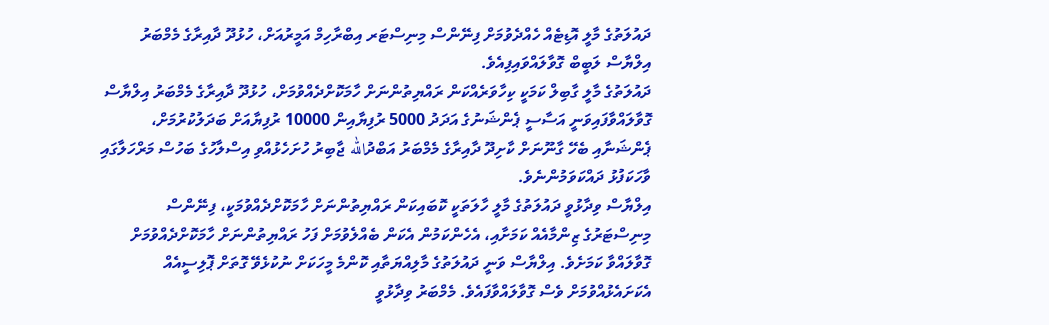ދައުލަތުގެ މާލީ އޮޑިޓެއް ހެއްދެވުމަށް ފިނޭންސް މިނިސްޓަރ އިބްރާހިމް އަމީރުއަށް، ހުޅުދޫ ދާއިރާގެ މެމްބަރު އިލްޔާސް ލަބީބް ގޮވާލައްވައިފިއެވެ.
ދައުލަތުގެ މާލީ ގާބިލް ކަމަކީ ކިހާވަރެއްކަން ރައްޔިތުންނަށް ހާމަކޮށްދެއްވުމަށް، ހުޅުދޫ ދާއިރާގެ މެމްބަރު އިލްޔާސް ގޮވާލައްވާފައިވަނީ އަސާސީ ޕެންޝަނުގެ އަދަދު 5000 ރުފިޔާއިން 10000 ރުފިޔާއަށް ބަދަލުކުރުމަށް، ޕެންޝަނާއި ބެހޭ ގާނޫނަށް ކާށިދޫ ދާއިރާގެ މެމްބަރު އަބްދުالله ޖާބިރު ހުށަހެޅުއްވި އިސްލާހުގެ ބަހުސް މަރްހަލާގައި ވާހަކަފުޅު ދައްކަވަމުންނެވެ.
އިލްޔާސް ވިދާޅުވީ ދައުލަތުގެ މާލީ ހާލަތަކީ ކޮބައިކަން ރައްޔިތުންނަށް ހާމަކޮށްދެއްވުމަކީ، ފިނޭންސް މިނިސްޓަރުގެ ޒިންމާއެއް ކަމަށާއި، އެހެންކަމުން އެކަން ބެއްލެވުމަށް ފަހު ރައްޔިތުންނަށް ހާމަކޮށްދެއްވުމަށް ގޮވާލައްވާ ކަމަށެވެ. އިލްޔާސް ވަނީ ދައުލަތުގެ މާލިއްޔަތާއި ކޮންމެ މީހަކަށް ނުކުޅެވޭ ގޮތަށް ޕޮލިސީއެއް އެކަށައެޅުއްވުމަށް ވެސް ގޮވާލައްވާފައެވެ. މެމްބަރު ވިދާޅުވީ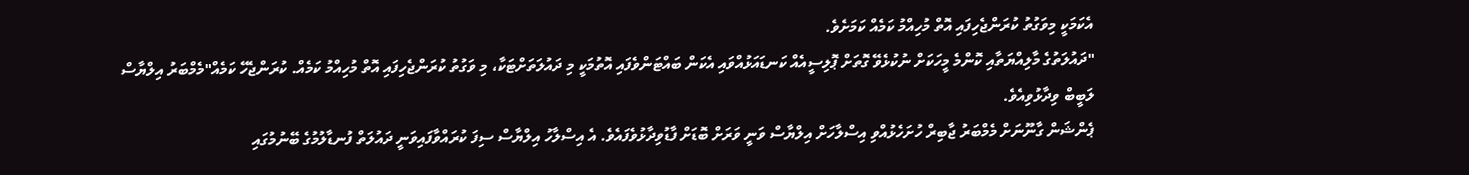އެކަމަކީ މިވަގުތު ކުރަންޖެހިފައި އޮތް މުހިއްމު ކަމެއް ކަމަށެވެ.
"ދައުލަތުގެ މާލިއްޔަތާއި ކޮންމެ މީހަކަށް ނުކުޅެވޭ ގޮތަށް ޕޮލިސީއެއް ކަނޑައަޅުއްވައި އެކަން ބައްޓަންވެފައި އޮތުމަކީ މި ދައުލަތަށްޓަކާ، މި ވަގުތު ކުރަންޖެހިފައި އޮތް މުހިއްމު ކަމެއް. ކުރަންޖެހޭ ކަމެއް"މެމްބަރު އިލްޔާސް ލަބީބް ވިދާޅުވިއެވެ.
ޕެންޝަން ގާނޫނަށް މެމްބަރު ޖާބިރް ހުށަހެޅުއްވި އިސްލާހަށް އިލްޔާސް ވަނީ ވަރަށް ބޮޑަށް ފާޑުވިދާޅުވެފައެވެ. އެ އިސްލާހު އިލްޔާސް ސިފަ ކުރައްވާފައިވަނީ ދައުލަތް ފުނޑާލުމުގެ ބޭނުމުގައި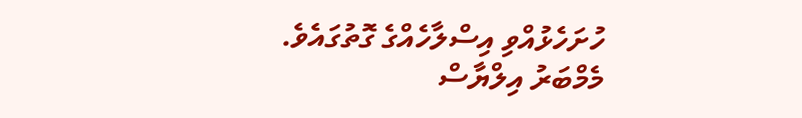ހުށަހެޅުއްވި އިސްލާހެއްގެ ގޮތުގައެވެ.
މެމްބަރު އިލްޔާސް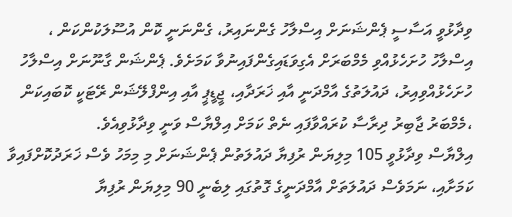ވިދާޅުވީ އަސާސީ ޕެންޝަނަށް އިސްލާހު ގެންނައިރު، ގެންނަނީ ކޮން އުސޫލަކުންކަން ، އިސްލާހު ހުށަހެޅުއްވި މެމްބަރަށް އެގިވަޑައިގެންފައިނުވާ ކަމަށެވެ. ޕެންޝަން ގާނޫނަށް އިސްލާހު ހުށަހެޅުއްވިއިރު، ދައުލަތުގެ އާމްދަނީ އާއި ޚަރަދާއި، ޖީޑީޕީ އާއި އިންފްލޭޝަން ރޭޓަކީ ކޮބައިކަން ،މެމްބަރު ޖާބިރު ދިރާސާ ކުރައްވާފައި ނެތް ކަމަށް އިލްޔާސް ވަނީ ވިދާޅުވިއެވެ.
އިލްޔާސް ވިދާޅުވީ 105 މިލިޔަން ރުފިޔާ ދައުލަތުން ޕެންޝަނަށް މި މިމަހު ވެސް ޚަރަދުކޮށްފައިވާ ކަމަށާއި، ނަމަވެސް ދައުލަތަށް އާމްދަނީގެ ގޮތުގައި ލިބެނީ 90 މިލިޔަން ރުފިޔާ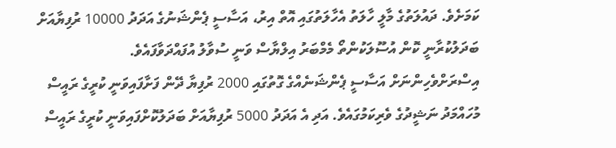ކަމަށެވެ. ދައުލަތުގެ މާލީ ހާލަތު އެހާލަތުގައި އޮތް އިރު، އަސާސީ ޕެންޝަނުގެ އަދަދު 10000 ރުފިޔާއަށް ބަދަލުކުރާނީ ކޮން އުސޫލަކުންތޯ މެމްބަރު އިލްޔާސް ވަނީ ސުވާލު އުފައްދަވާފައެވެ.
އިސްރަށްވެހިންނަށް އަސާސީ ޕެންޝަނެއްގެ ގޮތުގައި 2000 ރުފިޔާ ދޭން ފަށާފައިވަނީ ކުރީގެ ރައީސް މުހައްމަދު ނަޝީދުގެ ވެރިކަމުގައެވެ. އަދި އެ އަދަދު 5000 ރުފިޔާއަށް ބަދަލުކޮށްފައިވަނީ ކުރީގެ ރައީސް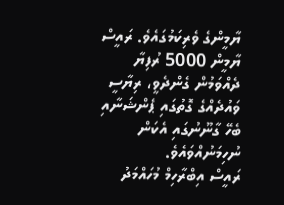ޔާމީންގެ ވެރިކަމުގައެވެ. ރައީސް ޔާމީން 5000 ރުފިޔާ ދެއްވަމުން ގެންދެވީ، ރިޔާސީ ވައުދެއްގެ ގޮތުގައި ޕެންޝަނާއި ބެހޭ ގާނޫނުގައި އެކަން ނުހިމަނުއްވައެވެ.
ރައީސް އިބްރާހިމް މުހައްމަދު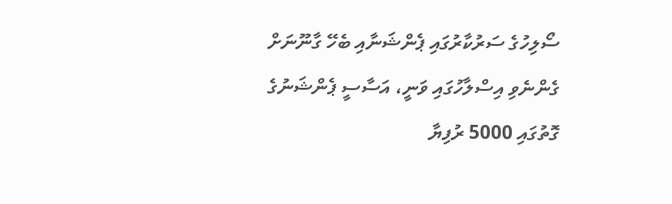ސޯލިހުގެ ސަރުކާރުގައި ޕެންޝަނާއި ބެހޭ ގާނޫނަށް ގެންނެވި އިސްލާހުގައި ވަނީ، އަސާސީ ޕެންޝަނުގެ ގޮތުގައި 5000 ރުފިޔާ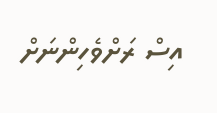އިސް ރަށްވެހިންނަށް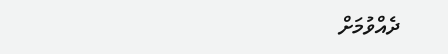ދެއްވުމަށް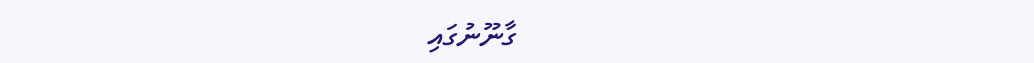ގާނޫނުގައި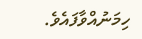ހިމަނުއްވާފައެވެ.